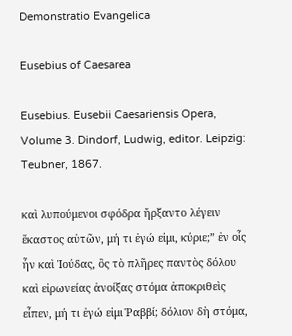Demonstratio Evangelica

Eusebius of Caesarea

Eusebius. Eusebii Caesariensis Opera, Volume 3. Dindorf, Ludwig, editor. Leipzig: Teubner, 1867.

καὶ λυπούμενοι σφόδρα ἤρξαντο λέγειν ἕκαστος αὐτῶν, μή τι ἐγώ εἰμι, κύριε;” ἐν οἷς ἦν καὶ Ἰούδας, ὃς τὸ πλῆρες παντὸς δόλου καὶ εἰρωνείας ἀνοίξας στόμα ἀποκριθεὶς εἶπεν, μή τι ἐγώ εἰμι Ῥαββί; δόλιον δὴ στόμα,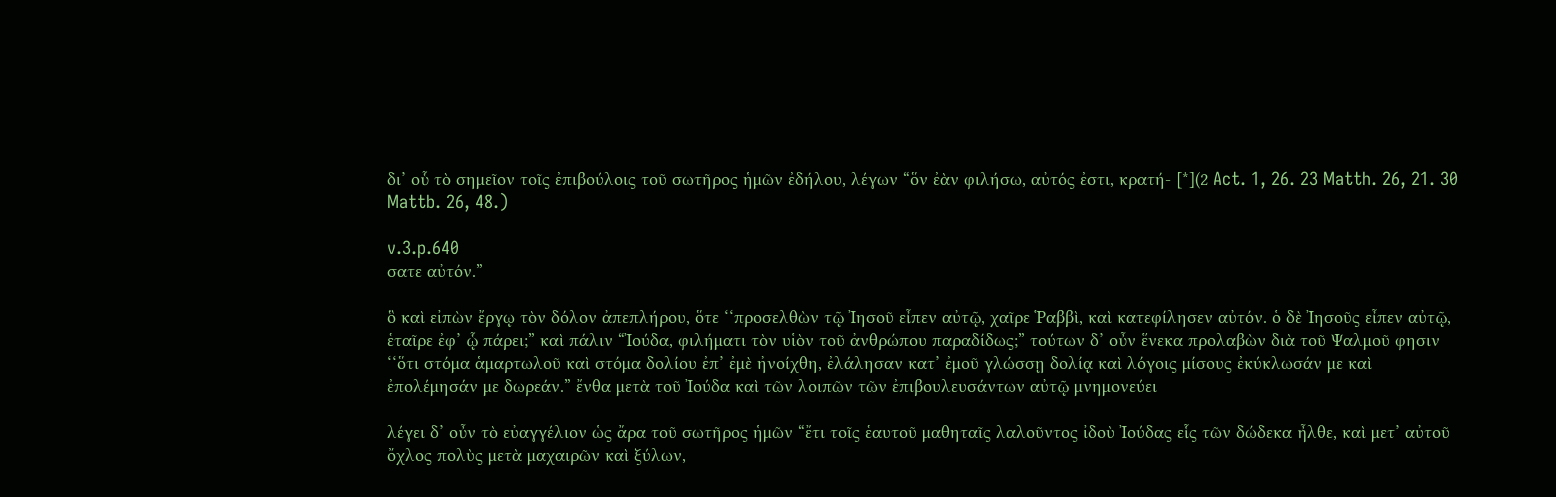δι’ οὗ τὸ σημεῖον τοῖς ἐπιβούλοις τοῦ σωτῆρος ἡμῶν ἐδήλου, λέγων “ὅν ἐὰν φιλήσω, αὐτός ἐστι, κρατή- [*](2 Act. 1, 26. 23 Matth. 26, 21. 30 Mattb. 26, 48.)

v.3.p.640
σατε αὐτόν.”

ὃ καὶ εἰπὼν ἔργῳ τὸν δόλον ἀπεπλήρου, ὅτε ‘‘προσελθὼν τῷ Ἰησοῦ εἶπεν αὐτῷ, χαῖρε Ῥαββὶ, καὶ κατεφίλησεν αὐτόν. ὁ δὲ Ἰησοῦς εἶπεν αὐτῷ, ἑταῖρε ἐφ’ ᾧ πάρει;” καὶ πάλιν “Ἰούδα, φιλήματι τὸν υἱὸν τοῦ ἀνθρώπου παραδίδως;” τούτων δ’ οὖν ἕνεκα προλαβὼν διὰ τοῦ Ψαλμοῦ φησιν ‘‘ὅτι στόμα ἁμαρτωλοῦ καὶ στόμα δολίου ἐπ’ ἐμὲ ἠνοίχθη, ἐλάλησαν κατ’ ἐμοῦ γλώσσῃ δολίᾳ καὶ λόγοις μίσους ἐκύκλωσάν με καὶ ἐπολέμησάν με δωρεάν.” ἔνθα μετὰ τοῦ Ἰούδα καὶ τῶν λοιπῶν τῶν ἐπιβουλευσάντων αὐτῷ μνημονεύει

λέγει δ’ οὖν τὸ εὐαγγέλιον ὡς ἄρα τοῦ σωτῆρος ἡμῶν “ἔτι τοῖς ἑαυτοῦ μαθηταῖς λαλοῦντος ἰδοὺ Ἰούδας εἷς τῶν δώδεκα ἦλθε, καὶ μετ’ αὐτοῦ ὄχλος πολὺς μετὰ μαχαιρῶν καὶ ξύλων,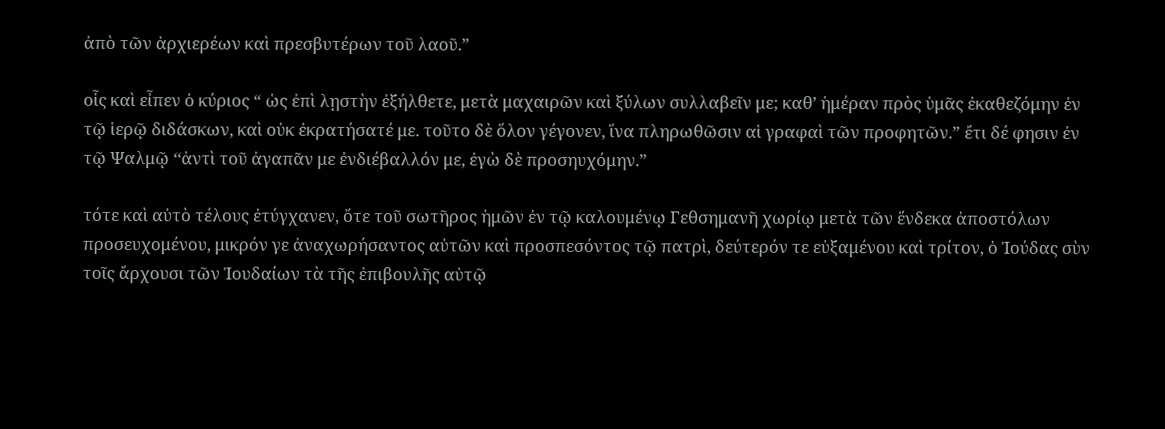ἀπὸ τῶν ἀρχιερέων καὶ πρεσβυτέρων τοῦ λαοῦ.”

οἷς καὶ εἶπεν ὁ κύριος “ ὡς ἐπὶ λῃστὴν ἐξήλθετε, μετὰ μαχαιρῶν καὶ ξύλων συλλαβεῖν με; καθ’ ἡμέραν πρὸς ὑμᾶς ἐκαθεζόμην ἐν τῷ ἱερῷ διδάσκων, καὶ οὐκ ἐκρατήσατέ με. τοῦτο δὲ ὅλον γέγονεν, ἵνα πληρωθῶσιν αἱ γραφαὶ τῶν προφητῶν.” ἔτι δέ φησιν ἐν τῷ Ψαλμῷ ‘‘ἀντὶ τοῦ ἀγαπᾶν με ἐνδιέβαλλόν με, ἐγὼ δὲ προσηυχόμην.”

τότε καὶ αὐτὸ τέλους ἐτύγχανεν, ὅτε τοῦ σωτῆρος ἡμῶν ἐν τῷ καλουμένῳ Γεθσημανῆ χωρίῳ μετὰ τῶν ἕνδεκα ἀποστόλων προσευχομένου, μικρόν γε ἀναχωρήσαντος αὐτῶν καὶ προσπεσόντος τῷ πατρὶ, δεύτερόν τε εὐξαμένου καὶ τρίτον, ὁ Ἰούδας σὺν τοῖς ἄρχουσι τῶν Ἰουδαίων τὰ τῆς ἐπιβουλῆς αὐτῷ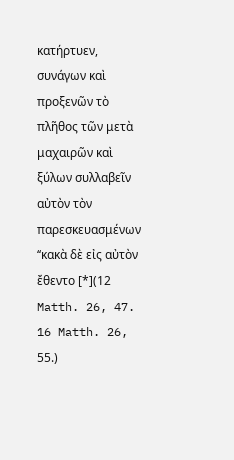κατήρτυεν, συνάγων καὶ προξενῶν τὸ πλῆθος τῶν μετὰ μαχαιρῶν καὶ ξύλων συλλαβεῖν αὐτὸν τὸν παρεσκευασμένων ‘‘κακὰ δὲ εἰς αὐτὸν ἔθεντο [*](12 Matth. 26, 47. 16 Matth. 26, 55.)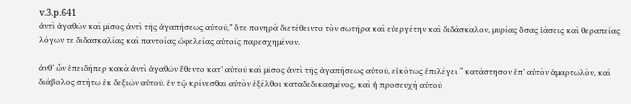v.3.p.641
ἀντὶ ἀγαθῶν καὶ μῖσος ἀντὶ τῆς ἀγαπήσεως αὐτοῦ,” ὅτε πονηρὰ διετέθειντο τὸν σωτῆρα καὶ εὐεργέτην καὶ διδάσκαλον, μυρίας ὅσας ἰάσεις καὶ θεραπείας λόγων τε διδασκαλίας καὶ παντοίας ὠφελείας αὐτοῖς παρεσχημένον.

ἀνθ’ ὧν ἐπειδήπερ κακὰ ἀντὶ ἀγαθῶν ἔθεντο κατ’ αὐτοῦ καὶ μῖσος ἀντὶ τῆς ἀγαπήσεως αὐτοῦ, εἰκότως ἐπιλέγει “ κατάστησον ἐπ’ αὐτὸν ἁμαρτωλὸν, καὶ διάβολος στήτω ἐκ δεξιῶν αὐτοῦ. ἐν τῷ κρίνεσθαι αὐτὸν ἐξέλθοι καταδεδικασμένος, καὶ ἡ προσευχὴ αὐτοῦ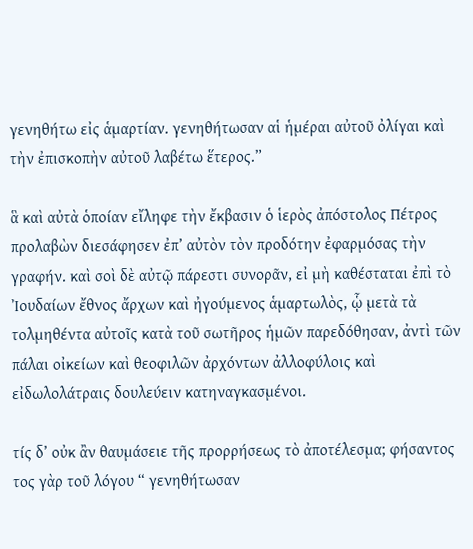γενηθήτω εἰς ἁμαρτίαν. γενηθήτωσαν αἱ ἡμέραι αὐτοῦ ὀλίγαι καὶ τὴν ἐπισκοπὴν αὐτοῦ λαβέτω ἕτερος.”

ἃ καὶ αὐτὰ ὁποίαν εἴληφε τὴν ἔκβασιν ὁ ἱερὸς ἀπόστολος Πέτρος προλαβὼν διεσάφησεν ἐπ’ αὐτὸν τὸν προδότην ἐφαρμόσας τὴν γραφήν. καὶ σοὶ δὲ αὐτῷ πάρεστι συνορᾶν, εἰ μὴ καθέσταται ἐπὶ τὸ Ἰουδαίων ἔθνος ἄρχων καὶ ἠγούμενος ἁμαρτωλὸς, ᾧ μετὰ τὰ τολμηθέντα αὐτοῖς κατὰ τοῦ σωτῆρος ἡμῶν παρεδόθησαν, ἀντὶ τῶν πάλαι οἰκείων καὶ θεοφιλῶν ἀρχόντων ἀλλοφύλοις καὶ εἰδωλολάτραις δουλεύειν κατηναγκασμένοι.

τίς δ’ οὐκ ἂν θαυμάσειε τῆς προρρήσεως τὸ ἀποτέλεσμα; φήσαντος τος γὰρ τοῦ λόγου “ γενηθήτωσαν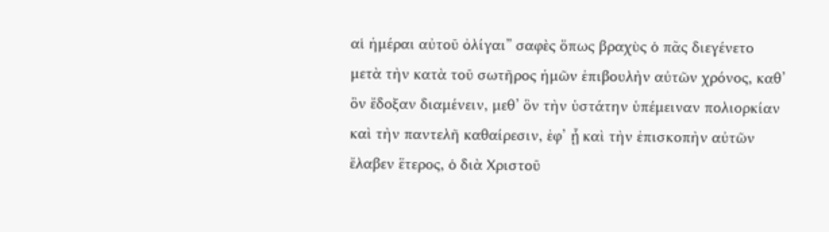αἱ ἡμέραι αὐτοῦ ὀλίγαι” σαφὲς ὅπως βραχὺς ὁ πᾶς διεγένετο μετὰ τὴν κατὰ τοῦ σωτῆρος ἡμῶν ἐπιβουλὴν αὐτῶν χρόνος, καθ’ ὃν ἔδοξαν διαμένειν, μεθ’ ὃν τὴν ὑστάτην ὑπέμειναν πολιορκίαν καὶ τὴν παντελῆ καθαίρεσιν, ἐφ’ ᾗ καὶ τὴν ἐπισκοπὴν αὐτῶν ἔλαβεν ἕτερος, ὁ διὰ Χριστοῦ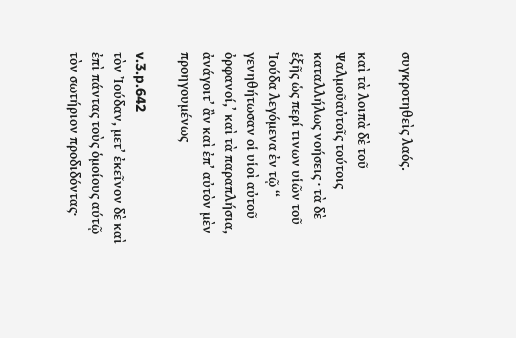συγκροτηθεὶς λαός.

καὶ τὰ λοιπὰ δὲ τοῦ Ψαλμοῦαὐτοῖς τούτοις καταλλήλως νοήσεις · τὰ δὲ ἑξῆς ὡς περί τινων υἱῶν τοῦ Ἰούδα λεγόμενα ἐν τῷ “ γενηθήτωσαν οἱ υἱοὶ αὐτοῦ ὀρφανοί,’ καὶ τὰ παραπλήσια, ἀνάγοιτ’ ἂν καὶ ἐπ’ αὐτὸν μὲν προηγουμένως

v.3.p.642
τὸν Ἰούδαν, μετ’ ἐκεῖνον δὲ καὶ ἐπὶ πάντας τοὺς ὁμοίους αύτῷ τὸν σωτήριον προδιδόντας·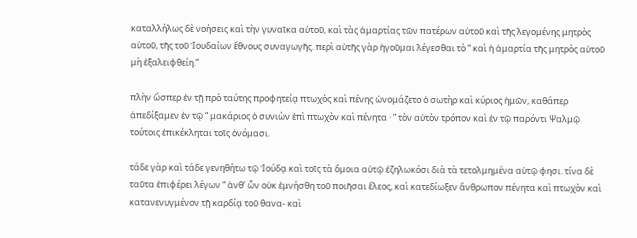καταλλήλως δὲ νοήσεις καὶ τὴν γυναῖκα αὐτοῦ, καὶ τὰς ἁμαρτίας τῶν πατέρων αὐτοῦ καὶ τῆς λεγομένης μητρὸς αὐτοῦ, τῆς τοῦ Ἰουδαίων ἔθνους συναγωγῆς. περὶ αὐτῆς γὰρ ἡγοῦμαι λέγεσθαι τὸ “ καὶ ἡ ἁμαρτία τῆς μητρὸς αὐτοῦ μὴ ἐξαλειφθείη.”

πλὴν ὥσπερ ἐν τῇ πρὸ ταύτης προφητείᾳ πτωχὸς καὶ πένης ὠνομάζετο ὁ σωτὴρ καὶ κύριος ἡμῶν, καθάπερ ἀπεδίξαμεν ἐν τῷ “ μακάριος ὁ συνιὼν ἐπὶ πτωχὸν καὶ πένητα · ” τὸν αὐτὸν τρόπον καὶ ἐν τῷ παρόντι Ψαλμῷ τούτοις ἐπικέκληται τοῖς ὀνόμασι.

τάδε γὰρ καὶ τάδε γενηθήτω τῷ Ἰούδᾳ καὶ τοῖς τὰ ὅμοια αὐτῷ ἐζηλωκόσι διὰ τὰ τετολμημένα αὐτῷ φησι. τίνα δὲ ταῦτα ἐπιφέρει λέγων “ ἀνθ’ ὧν οὐκ ἐμνήσθη τοῦ ποιῆσαι ἔλεος, καὶ κατεδίωξεν ἄνθρωπον πένητα καὶ πτωχὸν καὶ κατανενυγμένον τῇ καρδίᾳ τοῦ θανα- καὶ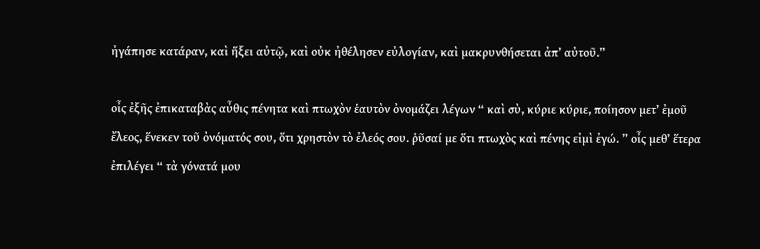ἠγάπησε κατάραν, καὶ ἥξει αὐτῷ, καὶ οὐκ ἠθέλησεν εὐλογίαν, καὶ μακρυνθήσεται ἀπ’ αὐτοῦ.”

οἶς ἐξῆς ἐπικαταβὰς αὖθις πένητα καὶ πτωχὸν ἑαυτὸν ὀνομάζει λέγων “ καὶ σὺ, κύριε κύριε, ποίησον μετ’ ἐμοῦ ἔλεος, ἕνεκεν τοῦ ὀνόματός σου, ὅτι χρηστὸν τὸ ἐλεός σου. ῥῦσαί με ὅτι πτωχὸς καὶ πένης εἰμὶ ἐγώ. ” οἶς μεθ’ ἕτερα ἐπιλέγει “ τὰ γόνατά μου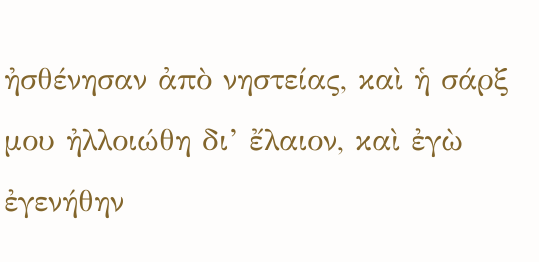ἠσθένησαν ἀπὸ νηστείας, καὶ ἡ σάρξ μου ἠλλοιώθη δι’ ἔλαιον, καὶ ἐγὼ ἐγενήθην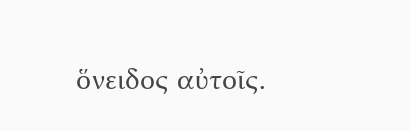ὅνειδος αὐτοῖς.